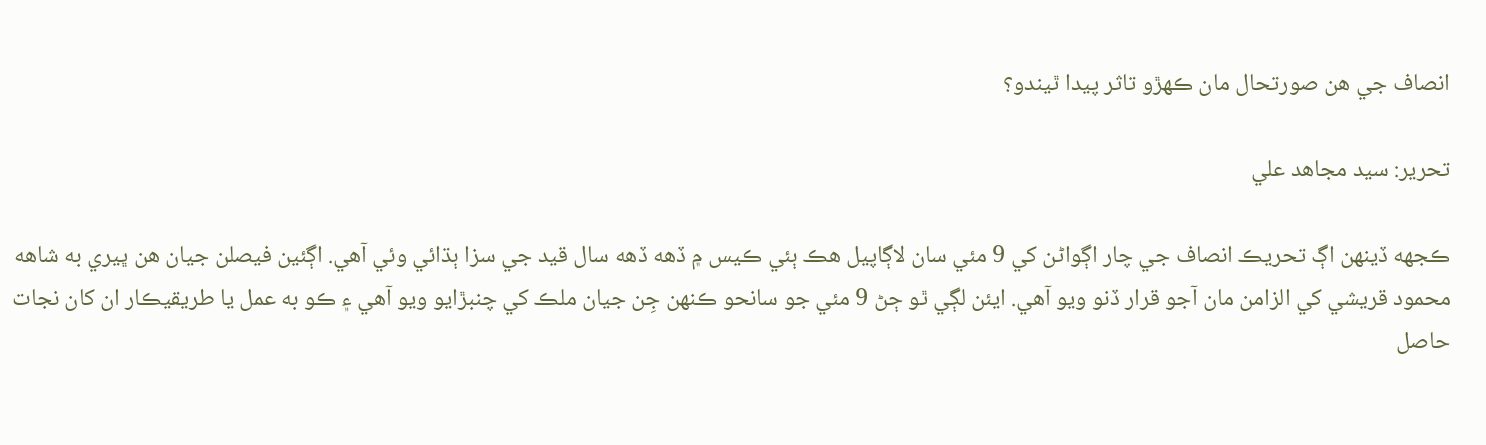انصاف جي هن صورتحال مان ڪهڙو تاثر پيدا ٿيندو؟

تحرير: سيد مجاھد علي

ڪجهه ڏينهن اڳ تحريڪ انصاف جي چار اڳواڻن کي 9 مئي سان لاڳاپيل هڪ ٻئي ڪيس ۾ ڏهه ڏهه سال قيد جي سزا ٻڌائي وئي آهي. اڳئين فيصلن جيان هن ڀيري به شاهه محمود قريشي کي الزامن مان آجو قرار ڏنو ويو آهي. ايئن لڳي ٿو ڄڻ 9 مئي جو سانحو ڪنهن جِن جيان ملڪ کي چنبڙايو ويو آهي ۽ ڪو به عمل يا طريقيڪار ان کان نجات حاصل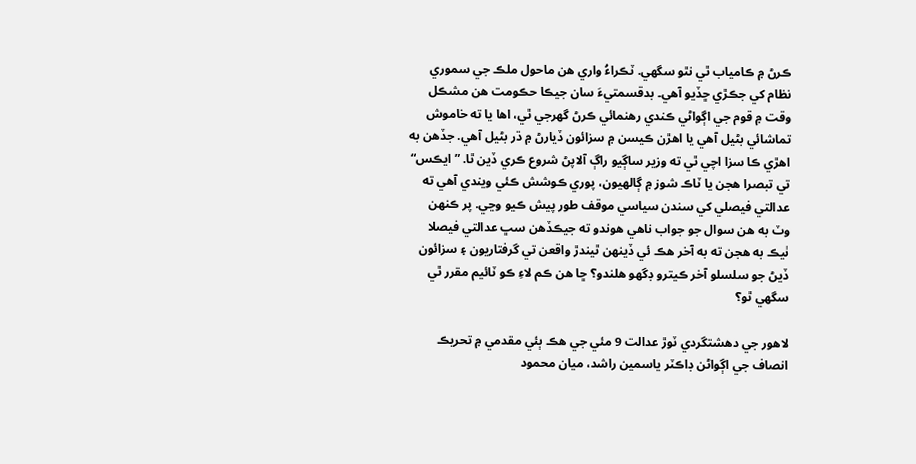ڪرڻ ۾ ڪامياب ٿي نٿو سگهي. ٽڪراءُ واري هن ماحول ملڪ جي سموري نظام کي جڪڙي ڇڏيو آهي۔ بدقسمتيءَ سان جيڪا حڪومت هن مشڪل وقت ۾ قوم جي اڳواڻي ڪندي رهنمائي ڪرڻ گهرجي ٿي، اها يا ته خاموش تماشائي بڻيل آهي يا اهڙن ڪيسن ۾ سزائون ڏيارڻ ۾ ڌر بڻيل آهي. جڏهن به اهڙي ڪا سزا اچي ٿي ته وزير ساڳيو راڳ آلاپڻ شروع ڪري ڏين ٿا. ”ايڪس“ تي تبصرا هجن يا ٽاڪ شوز ۾ ڳالهيون، پوري ڪوشش ڪئي ويندي آهي ته عدالتي فيصلي کي سندن سياسي موقف طور پيش ڪيو وڃي. پر ڪنهن وٽ به هن سوال جو جواب ناهي هوندو ته جيڪڏهن سڀ عدالتي فيصلا ٺيڪ به هجن ته به آخر هڪ ئي ڏينهن ٿيندڙ واقعن تي گرفتاريون ۽ سزائون ڏيڻ جو سلسلو آخر ڪيترو ڊگهو هلندو؟ ڇا هن ڪم لاءِ ڪو ٽائيم مقرر ٿي سگهي ٿو؟

لاهور جي دهشتگردي ٽوڙ عدالت 9 مئي جي هڪ ٻئي مقدمي ۾ تحريڪ انصاف جي اڳواڻن ڊاڪٽر ياسمين راشد، ميان محمود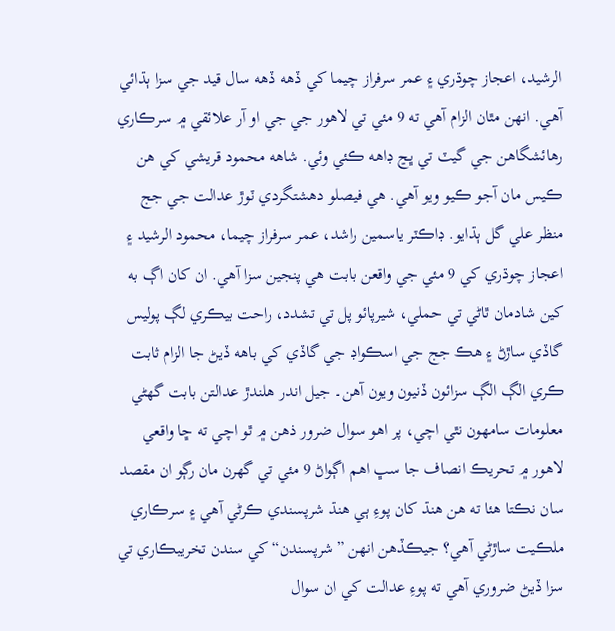الرشيد، اعجاز چوڌري ۽ عمر سرفراز چيما کي ڏهه ڏهه سال قيد جي سزا ٻڌائي آهي. انهن مٿان الزام آهي ته 9 مئي تي لاهور جي جي او آر علائقي ۾ سرڪاري رهائشگاهن جي گيٽ تي ڀڃ ڊاهه ڪئي وئي. شاهه محمود قريشي کي هن ڪيس مان آجو ڪيو ويو آهي. هي فيصلو دهشتگردي ٽوڙ عدالت جي جج منظر علي گل ٻڌايو. ڊاڪٽر ياسمين راشد، عمر سرفراز چيما، محمود الرشيد ۽ اعجاز چوڌري کي 9 مئي جي واقعن بابت هي پنجين سزا آهي. ان کان اڳ به کين شادمان ٿاڻي تي حملي، شيرپائو پل تي تشدد، راحت بيڪري لڳ پوليس گاڏي ساڙڻ ۽ هڪ جج جي اسڪواڊ جي گاڏي کي باهه ڏيڻ جا الزام ثابت ڪري الڳ الڳ سزائون ڏنيون ويون آهن۔ جيل اندر هلندڙ عدالتن بابت گهڻي معلومات سامهون نٿي اچي، پر اهو سوال ضرور ذهن ۾ ٿو اچي ته ڇا واقعي لاهور ۾ تحريڪ انصاف جا سڀ اهم اڳواڻ 9 مئي تي گهرن مان رڳو ان مقصد سان نڪتا هئا ته هن هنڌ کان پوءِ ٻي هنڌ شرپسندي ڪرڻي آهي ۽ سرڪاري ملڪيت ساڙڻي آهي؟ جيڪڏهن انهن ”شرپسندن“ کي سندن تخريبڪاري تي سزا ڏيڻ ضروري آهي ته پوءِ عدالت کي ان سوال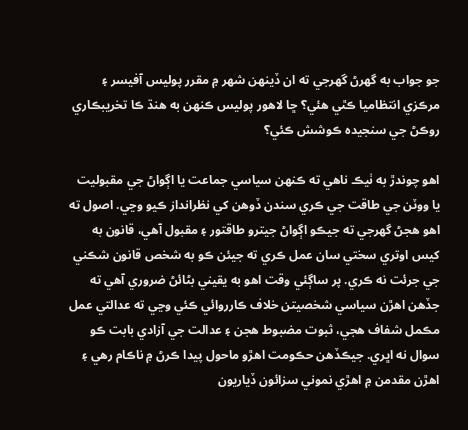جو جواب به گهرڻ گهرجي ته ان ڏينهن شهر ۾ مقرر پوليس آفيسر ۽ مرڪزي انتظاميا ڪٿي هئي؟ ڇا لاهور پوليس ڪنهن به هنڌ ڪا تخريبڪاري روڪڻ جي سنجيده ڪوشش ڪئي؟

اهو چوندڙ به ٺيڪ ناهي ته ڪنهن سياسي جماعت يا اڳواڻ جي مقبوليت يا ووٽن جي طاقت جي ڪري سندن ڏوهن کي نظرانداز ڪيو وڃي. اصول ته اهو هجڻ گهرجي ته جيڪو اڳواڻ جيترو طاقتور ۽ مقبول آهي، قانون به کيس اوتري سختي سان عمل ڪري ته جيئن ڪو به شخص قانون شڪني جي جرئت نه ڪري. پر ساڳئي وقت اهو به يقيني بڻائڻ ضروري آهي ته جڏهن اهڙن سياسي شخصيتن خلاف ڪارروائي ڪئي وڃي ته عدالتي عمل مڪمل شفاف هجي، ثبوت مضبوط هجن ۽ عدالت جي آزادي بابت ڪو سوال نه اڀري. جيڪڏهن حڪومت اهڙو ماحول پيدا ڪرڻ ۾ ناڪام رهي ۽ اهڙن مقدمن ۾ اهڙي نموني سزائون ڏياريون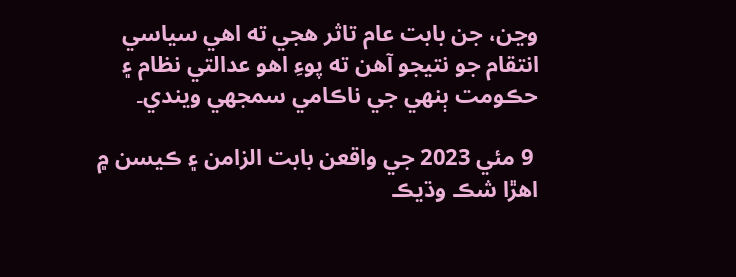وڃن، جن بابت عام تاثر هجي ته اهي سياسي انتقام جو نتيجو آهن ته پوءِ اهو عدالتي نظام ۽ حڪومت ٻنهي جي ناڪامي سمجهي ويندي۔

 9 مئي 2023 جي واقعن بابت الزامن ۽ ڪيسن ۾ اهڙا شڪ وڌيڪ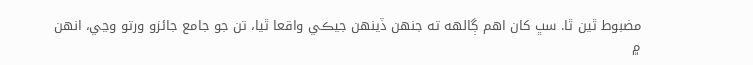مضبوط ٿين ٿا. سڀ کان اهم ڳالهه ته جنهن ڏينهن جيڪي واقعا ٿيا، تن جو جامع جائزو ورتو وڃي، انهن ۾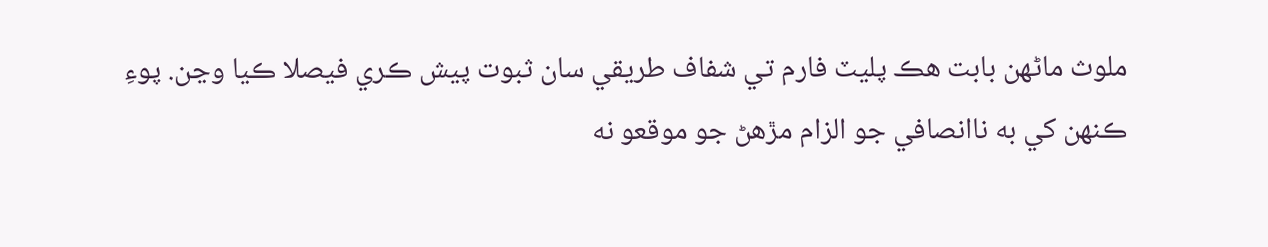ملوث ماڻهن بابت هڪ پليٽ فارم تي شفاف طريقي سان ثبوت پيش ڪري فيصلا ڪيا وڃن. پوءِ ڪنهن کي به ناانصافي جو الزام مڙهڻ جو موقعو نه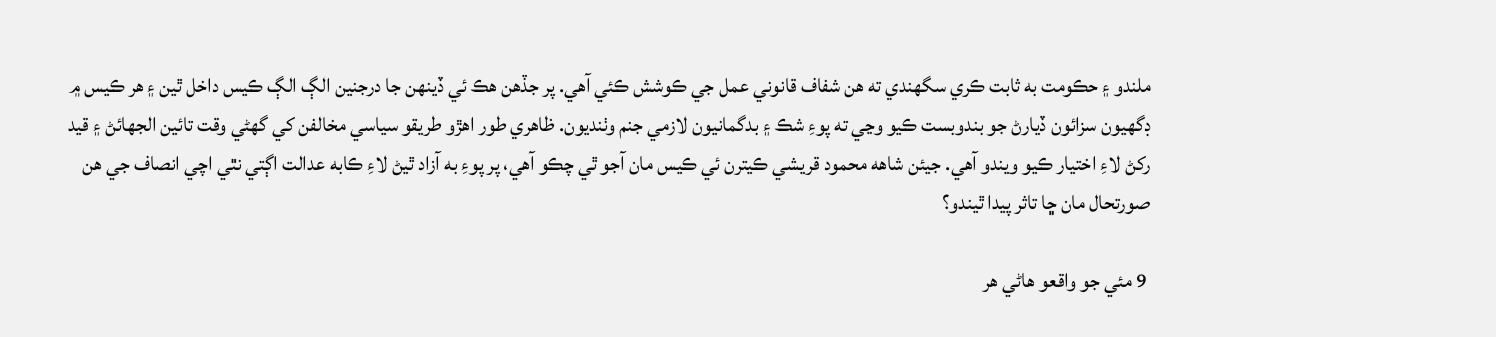ملندو ۽ حڪومت به ثابت ڪري سگهندي ته هن شفاف قانوني عمل جي ڪوشش ڪئي آهي. پر جڏهن هڪ ئي ڏينهن جا درجنين الڳ الڳ ڪيس داخل ٿين ۽ هر ڪيس ۾ ڊگهيون سزائون ڏيارڻ جو بندوبست ڪيو وڃي ته پوءِ شڪ ۽ بدگمانيون لازمي جنم وٺنديون. ظاهري طور اهڙو طريقو سياسي مخالفن کي گهڻي وقت تائين الجهائڻ ۽ قيد رکڻ لاءِ اختيار ڪيو ويندو آهي. جيئن شاهه محمود قريشي ڪيترن ئي ڪيس مان آجو ٿي چڪو آهي، پر پوءِ به آزاد ٿيڻ لاءِ ڪابه عدالت اڳتي نٿي اچي انصاف جي هن صورتحال مان ڇا تاثر پيدا ٿيندو؟

 9 مئي جو واقعو هاڻي هر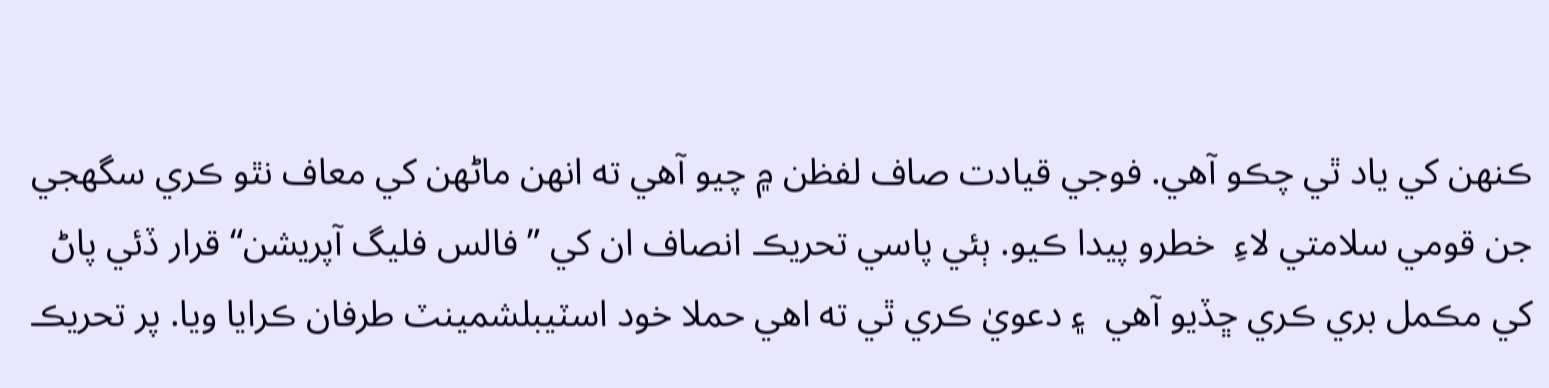ڪنهن کي ياد ٿي چڪو آهي. فوجي قيادت صاف لفظن ۾ چيو آهي ته انهن ماڻهن کي معاف نٿو ڪري سگهجي جن قومي سلامتي لاءِ  خطرو پيدا ڪيو. ٻئي پاسي تحريڪ انصاف ان کي ”فالس فليگ آپريشن“ قرار ڏئي پاڻ کي مڪمل بري ڪري ڇڏيو آهي  ۽ دعويٰ ڪري ٿي ته اهي حملا خود اسٽيبلشمينٽ طرفان ڪرايا ويا. پر تحريڪ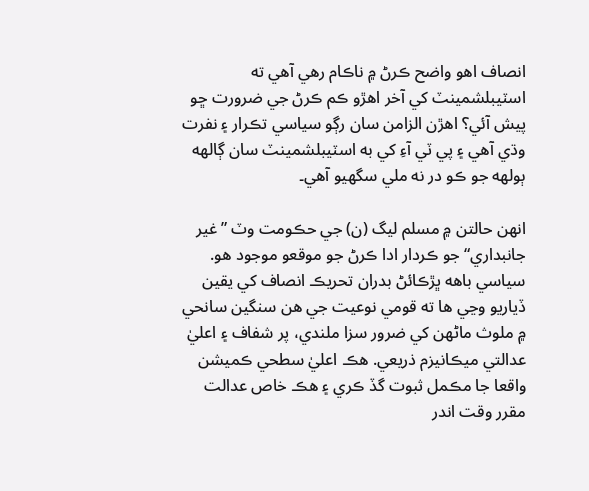انصاف اهو واضح ڪرڻ ۾ ناڪام رهي آهي ته اسٽيبلشمينٽ کي آخر اهڙو ڪم ڪرڻ جي ضرورت ڇو  پيش آئي؟ اهڙن الزامن سان رڳو سياسي تڪرار ۽ نفرت وڌي آهي ۽ پي ٽي آءِ کي به اسٽيبلشمينٽ سان ڳالهه ٻولهه جو ڪو در نه ملي سگهيو آهي۔

انهن حالتن ۾ مسلم ليگ (ن) جي حڪومت وٽ ”غير جانبداري“ جو ڪردار ادا ڪرڻ جو موقعو موجود هو. سياسي باهه ڀڙڪائڻ بدران تحريڪ انصاف کي يقين ڏياريو وڃي ها ته قومي نوعيت جي هن سنگين سانحي ۾ ملوث ماڻهن کي ضرور سزا ملندي، پر شفاف ۽ اعليٰ عدالتي ميڪانيزم ذريعي. هڪ اعليٰ سطحي ڪميشن واقعا جا مڪمل ثبوت گڏ ڪري ۽ هڪ خاص عدالت مقرر وقت اندر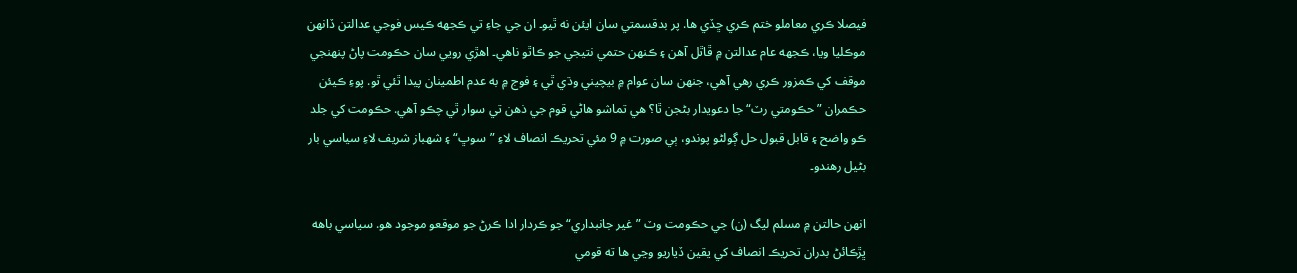فيصلا ڪري معاملو ختم ڪري ڇڏي ها. پر بدقسمتي سان ايئن نه ٿيو۔ ان جي جاءِ تي ڪجهه ڪيس فوجي عدالتن ڏانهن موڪليا ويا، ڪجهه عام عدالتن ۾ ڦاٿل آهن ۽ ڪنهن حتمي نتيجي جو ڪاٿو ناهي۔ اهڙي رويي سان حڪومت پاڻ پنهنجي موقف کي ڪمزور ڪري رهي آهي، جنهن سان عوام ۾ بيچيني وڌي ٿي ۽ فوج ۾ به عدم اطمينان پيدا ٿئي ٿو. پوءِ ڪيئن حڪمران ”حڪومتي رٽ“ جا دعويدار بڻجن ٿا؟ هي تماشو هاڻي قوم جي ذهن تي سوار ٿي چڪو آهي. حڪومت کي جلد ڪو واضح ۽ قابل قبول حل ڳولڻو پوندو، ٻي صورت ۾ 9 مئي تحريڪ انصاف لاءِ ”سوڀ“ ۽ شهباز شريف لاءِ سياسي بار بڻيل رهندو۔

انهن حالتن ۾ مسلم ليگ (ن) جي حڪومت وٽ ”غير جانبداري“ جو ڪردار ادا ڪرڻ جو موقعو موجود هو. سياسي باهه ڀڙڪائڻ بدران تحريڪ انصاف کي يقين ڏياريو وڃي ها ته قومي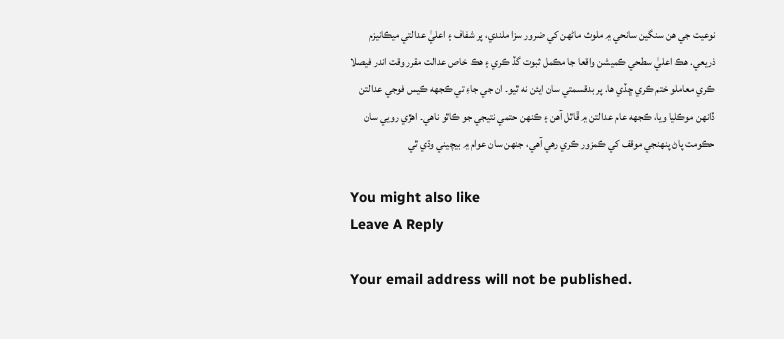نوعيت جي هن سنگين سانحي ۾ ملوث ماڻهن کي ضرور سزا ملندي، پر شفاف ۽ اعليٰ عدالتي ميڪانيزم ذريعي. هڪ اعليٰ سطحي ڪميشن واقعا جا مڪمل ثبوت گڏ ڪري ۽ هڪ خاص عدالت مقرر وقت اندر فيصلا ڪري معاملو ختم ڪري ڇڏي ها. پر بدقسمتي سان ايئن نه ٿيو۔ ان جي جاءِ تي ڪجهه ڪيس فوجي عدالتن ڏانهن موڪليا ويا، ڪجهه عام عدالتن ۾ ڦاٿل آهن ۽ ڪنهن حتمي نتيجي جو ڪاٿو ناهي۔ اهڙي رويي سان حڪومت پاڻ پنهنجي موقف کي ڪمزور ڪري رهي آهي، جنهن سان عوام ۾ بيچيني وڌي ٿي

You might also like
Leave A Reply

Your email address will not be published.